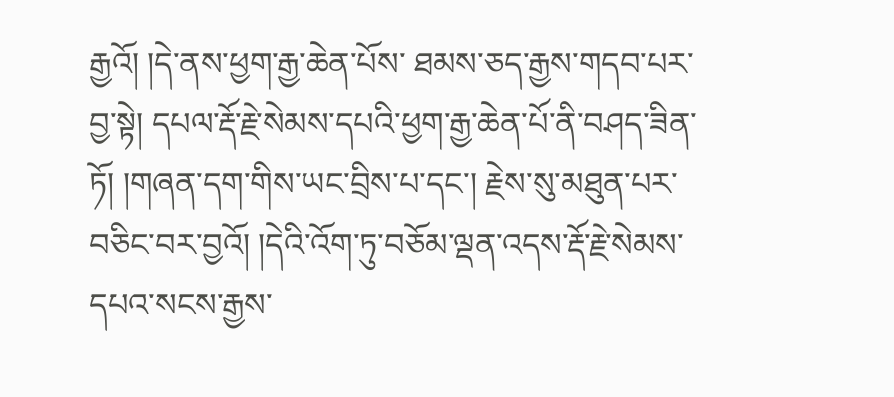རྒྱའོ། །དེ་ནས་ཕྱག་རྒྱ་ཆེན་པོས་ ཐམས་ཅད་རྒྱས་གདབ་པར་བྱ་སྟེ། དཔལ་རྡོ་རྗེ་སེམས་དཔའི་ཕྱག་རྒྱ་ཆེན་པོ་ནི་བཤད་ཟིན་ཏོ། །གཞན་དག་གིས་ཡང་བྲིས་པ་དང་། རྗེས་སུ་མཐུན་པར་བཅིང་བར་བྱའོ། །དེའི་འོག་ཏུ་བཅོམ་ལྡན་འདས་རྡོ་རྗེ་སེམས་དཔའ་སངས་རྒྱས་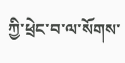ཀྱི་ཕྲེང་བ་ལ་སོགས་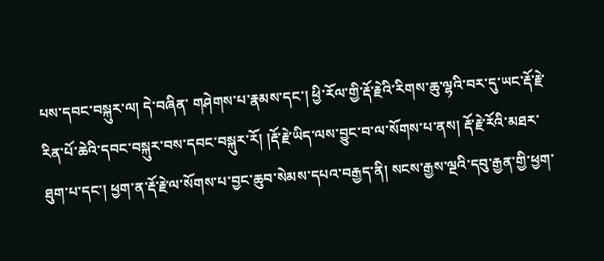པས་དབང་བསྐུར་ལ། དེ་བཞིན་ གཤེགས་པ་རྣམས་དང་། ཕྱི་རོལ་གྱི་རྡོ་རྗེའི་རིགས་ཆུ་ལྷའི་བར་དུ་ཡང་རྡོ་རྗེ་རིན་པོ་ཆེའི་དབང་བསྐུར་བས་དབང་བསྐུར་རོ། །རྡོ་རྗེ་ཡིད་ལས་བྱུང་བ་ལ་སོགས་པ་ནས། རྡོ་རྗེ་རོའི་མཐར་ཐུག་པ་དང་། ཕྱག་ན་རྡོ་རྗེ་ལ་སོགས་པ་བྱང་ཆུབ་སེམས་དཔའ་བརྒྱད་ནི། སངས་རྒྱས་ལྔའི་དབུ་རྒྱན་གྱི་ཕྱག་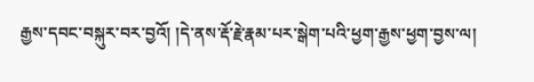རྒྱས་དབང་བསྐུར་བར་བྱའོ། །དེ་ནས་རྡོ་རྗེ་རྣམ་པར་སྒེག་པའི་ཕྱག་རྒྱས་ཕྱག་བྱས་ལ།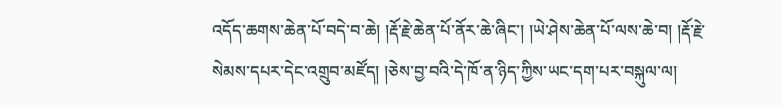འདོད་ཆགས་ཆེན་པོ་བདེ་བ་ཆེ། །རྡོ་རྗེ་ཆེན་པོ་ནོར་ཆེ་ཞིང་། །ཡེ་ཤེས་ཆེན་པོ་ལས་ཆེ་བ། །རྡོ་རྗེ་སེམས་དཔར་དེང་འགྲུབ་མཛོད། །ཅེས་བྱ་བའི་དེ་ཁོ་ན་ཉིད་ཀྱིས་ཡང་དག་པར་བསྐུལ་ལ།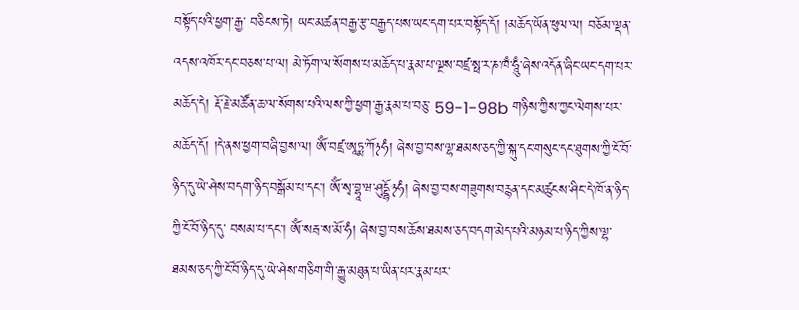བསྟོད་པའི་ཕྱག་རྒྱ་ བཅིངས་ཏེ། ཡང་མཚན་བརྒྱ་རྩ་བརྒྱད་པས་ཡང་དག་པར་བསྟོད་དོ། །མཆོད་ཡོན་ཕུལ་ལ། བཅོམ་ལྡན་འདས་འཁོར་དང་བཅས་པ་ལ། མེ་ཏོག་ལ་སོགས་པ་མཆོད་པ་རྣམ་པ་ལྔས་བཛྲ་སྥ་ར་ཎ་ཁྃ་ཧཱུྃ་ཞེས་འདོན་ཞིང་ཡང་དག་པར་མཆོད་དེ། རྡོ་རྗེ་མཚོན་ཆ་ལ་སོགས་པའི་ལས་ཀྱི་ཕྱག་རྒྱ་རྣམ་པ་བཅུ་ 59-1-98b གཉིས་ཀྱིས་ཀྱང་ལེགས་པར་མཆོད་དོ། །དེ་ནས་ཕྱག་བཞི་བྱས་ལ། ཨོཾ་བཛྲ་ཨཱཏྨ་ཀོ྅ཧཾ། ཞེས་བྱ་བས་ལྷ་ཐམས་ཅད་ཀྱི་སྐུ་དང་གསུང་དང་ཐུགས་ཀྱི་ངོ་བོ་ཉིད་དུ་ཡེ་ཤེས་བདག་ཉིད་བསྒོམ་པ་དང་། ཨོཾ་སྭ་བྷཱ་ཝ་ཤུདྡྷོ྅ཧཾ། ཞེས་བྱ་བས་གཟུགས་བརྙན་དང་མཚུངས་ཤིང་དེ་ཁོ་ན་ཉིད་ཀྱི་ངོ་བོ་ཉིད་དུ་ བསམ་པ་དང་། ཨོཾ་སརྦ་ས་མོ་ཧཾ། ཞེས་བྱ་བས་ཆོས་ཐམས་ཅད་བདག་མེད་པའི་མཉམ་པ་ཉིད་ཀྱིས་ལྷ་ཐམས་ཅད་ཀྱི་ངོ་བོ་ཉིད་དུ་ཡེ་ཤེས་གཅིག་གི་རྒྱུ་མཐུན་པ་ཡིན་པར་རྣམ་པར་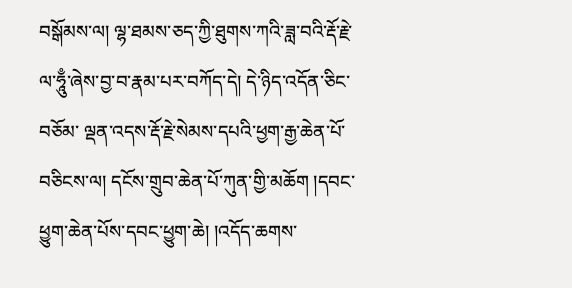བསྒོམས་ལ། ལྷ་ཐམས་ཅད་ཀྱི་ཐུགས་ཀའི་ཟླ་བའི་རྡོ་རྗེ་ལ་ཧཱུྃ་ཞེས་བྱ་བ་རྣམ་པར་བཀོད་དེ། དེ་ཉིད་འདོན་ཅིང་བཅོམ་ ལྡན་འདས་རྡོ་རྗེ་སེམས་དཔའི་ཕྱག་རྒྱ་ཆེན་པོ་བཅིངས་ལ། དངོས་གྲུབ་ཆེན་པོ་ཀུན་གྱི་མཆོག །དབང་ཕྱུག་ཆེན་པོས་དབང་ཕྱུག་ཆེ། །འདོད་ཆགས་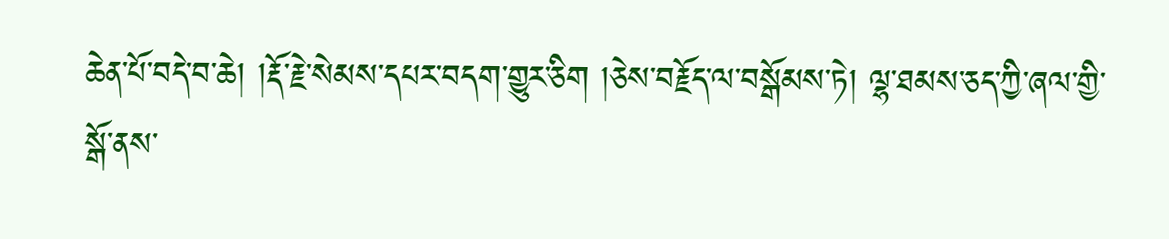ཆེན་པོ་བདེ་བ་ཆེ། །རྡོ་རྗེ་སེམས་དཔར་བདག་གྱུར་ཅིག །ཅེས་བརྗོད་ལ་བསྒོམས་ཏེ། ལྷ་ཐམས་ཅད་ཀྱི་ཞལ་གྱི་སྒོ་ནས་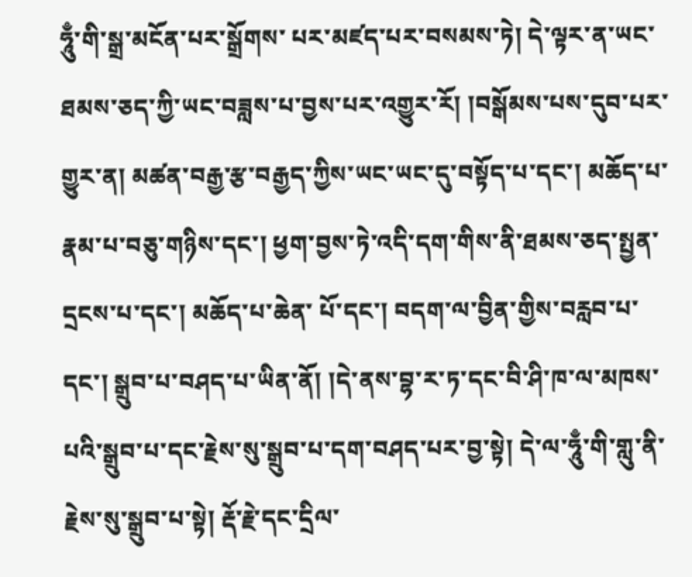ཧཱུྃ་གི་སྒྲ་མངོན་པར་སྒྲོགས་ པར་མཛད་པར་བསམས་ཏེ། དེ་ལྟར་ན་ཡང་ཐམས་ཅད་ཀྱི་ཡང་བཟླས་པ་བྱས་པར་འགྱུར་རོ། །བསྒོམས་པས་དུབ་པར་གྱུར་ན། མཚན་བརྒྱ་རྩ་བརྒྱད་ཀྱིས་ཡང་ཡང་དུ་བསྟོད་པ་དང་། མཆོད་པ་རྣམ་པ་བཅུ་གཉིས་དང་། ཕྱག་བྱས་ཏེ་འདི་དག་གིས་ནི་ཐམས་ཅད་སྤྱན་དྲངས་པ་དང་། མཆོད་པ་ཆེན་ པོ་དང་། བདག་ལ་བྱིན་གྱིས་བརླབ་པ་དང་། སྒྲུབ་པ་བཤད་པ་ཡིན་ནོ། །དེ་ནས་བྷ་ར་ཏ་དང་བི་ཤི་ཁ་ལ་མཁས་པའི་སྒྲུབ་པ་དང་རྗེས་སུ་སྒྲུབ་པ་དག་བཤད་པར་བྱ་སྟེ། དེ་ལ་ཧཱུྃ་གི་གླུ་ནི་རྗེས་སུ་སྒྲུབ་པ་སྟེ། རྡོ་རྗེ་དང་དྲིལ་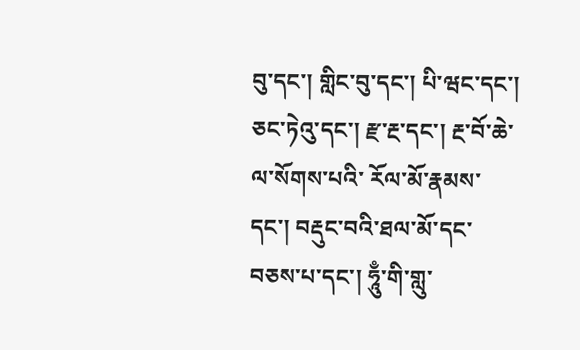བུ་དང་། གླིང་བུ་དང་། པི་ཝང་དང་། ཅང་ཏེའུ་དང་། རྫ་རྔ་དང་། རྔ་བོ་ཆེ་ལ་སོགས་པའི་ རོལ་མོ་རྣམས་དང་། བརྡུང་བའི་ཐལ་མོ་དང་བཅས་པ་དང་། ཧཱུྃ་གི་གླུ་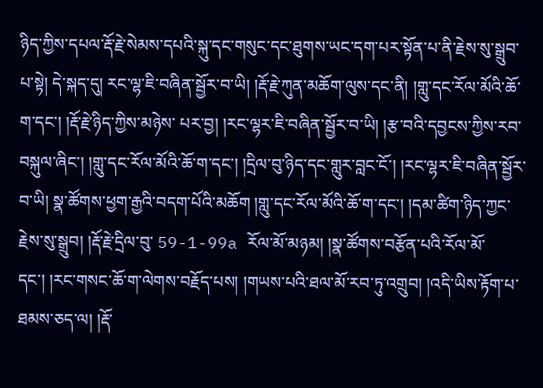ཉིད་ཀྱིས་དཔལ་རྡོ་རྗེ་སེམས་དཔའི་སྐུ་དང་གསུང་དང་ཐུགས་ཡང་དག་པར་སྟོན་པ་ནི་རྗེས་སུ་སྒྲུབ་པ་སྟེ། དེ་སྐད་དུ། རང་ལྷ་ཇི་བཞིན་སྦྱོར་བ་ཡི། །རྡོ་རྗེ་ཀུན་མཆོག་ལུས་དང་ནི། །གླུ་དང་རོལ་མོའི་ཆོ་ག་དང་། །རྡོ་རྗེ་ཉིད་ཀྱིས་མཉེས་ པར་བྱ། །རང་ལྷར་ཇི་བཞིན་སྦྱོར་བ་ཡི། །རྩ་བའི་དབྱངས་ཀྱིས་རབ་བསྐུལ་ཞིང་། །གླུ་དང་རོལ་མོའི་ཆོ་ག་དང་། །དྲིལ་བུ་ཉིད་དང་གླུར་བླང་ངོ་། །རང་ལྷར་ཇི་བཞིན་སྦྱོར་བ་ཡི། སྣ་ཚོགས་ཕྱག་རྒྱའི་བདག་པོའི་མཆོག །གླུ་དང་རོལ་མོའི་ཆོ་ག་དང་། །དམ་ཚིག་ཉིད་ཀྱང་རྗེས་སུ་སྒྲུབ། །རྡོ་རྗེ་དྲིལ་བུ་ 59-1-99a རོལ་མོ་མཉམ། །སྣ་ཚོགས་བརྩོན་པའི་རོལ་མོ་དང་། །རང་གསང་ཆོ་ག་ལེགས་བརྗོད་པས། །གཡས་པའི་ཐལ་མོ་རབ་ཏུ་འགྲུབ། །འདི་ཡིས་རྟོག་པ་ཐམས་ཅད་ལ། །རྡོ་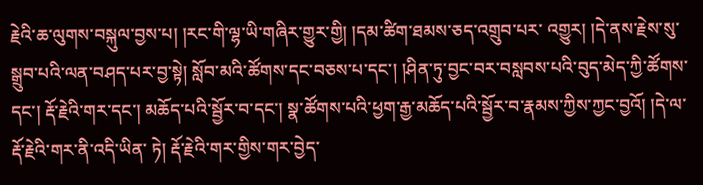རྗེའི་ཆ་ལུགས་བསྐུལ་བྱས་པ། །རང་གི་ལྷ་ཡི་གཞིར་གྱུར་གྱི། །དམ་ཚིག་ཐམས་ཅད་འགྲུབ་པར་ འགྱུར། །དེ་ནས་རྗེས་སུ་སྒྲུབ་པའི་ལན་བཤད་པར་བྱ་སྟེ། སློབ་མའི་ཚོགས་དང་བཅས་པ་དང་། །ཤིན་ཏུ་བྱང་བར་བསླབས་པའི་བུད་མེད་ཀྱི་ཚོགས་དང་། རྡོ་རྗེའི་གར་དང་། མཆོད་པའི་སྦྱོར་བ་དང་། སྣ་ཚོགས་པའི་ཕྱག་རྒྱ་མཆོད་པའི་སྦྱོར་བ་རྣམས་ཀྱིས་ཀྱང་བྱའོ། །དེ་ལ་རྡོ་རྗེའི་གར་ནི་འདི་ཡིན་ ཏེ། རྡོ་རྗེའི་གར་གྱིས་གར་བྱེད་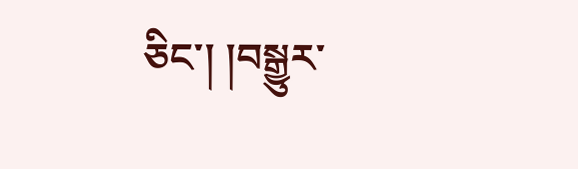ཅིང་། །བསྒྱུར་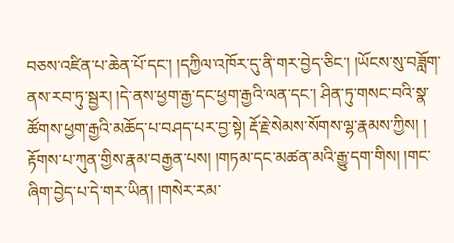བཅས་འཛིན་པ་ཆེན་པོ་དང་། །དཀྱིལ་འཁོར་དུ་ནི་གར་བྱེད་ཅིང་། །ཡོངས་སུ་བཟློག་ནས་རབ་ཏུ་སྦྱར། །དེ་ནས་ཕྱག་རྒྱ་དང་ཕྱག་རྒྱའི་ལན་དང་། ཤིན་ཏུ་གསང་བའི་སྣ་ཚོགས་ཕྱག་རྒྱའི་མཆོད་པ་བཤད་པར་བྱ་སྟེ། རྡོ་རྗེ་སེམས་སོགས་ལྷ་རྣམས་ཀྱིས། ། རྟོགས་པ་ཀུན་གྱིས་རྣམ་བརྒྱན་པས། །གཏམ་དང་མཚན་མའི་རྒྱུ་དག་གིས། །གང་ཞིག་བྱེད་པ་དེ་གར་ཡིན། །གསེར་རམ་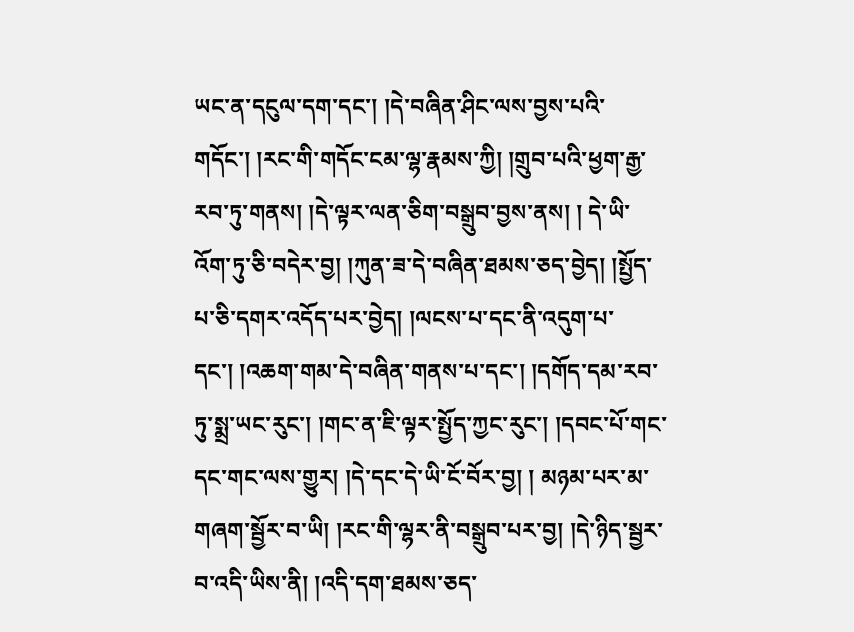ཡང་ན་དངུལ་དག་དང་། །དེ་བཞིན་ཤིང་ལས་བྱས་པའི་གདོང་། །རང་གི་གདོང་ངམ་ལྷ་རྣམས་ཀྱི། །གྲུབ་པའི་ཕྱག་རྒྱ་རབ་ཏུ་གནས། །དེ་ལྟར་ལན་ཅིག་བསྒྲུབ་བྱས་ནས། ། དེ་ཡི་འོག་ཏུ་ཅི་བདེར་བྱ། །ཀུན་ཟ་དེ་བཞིན་ཐམས་ཅད་བྱེད། །སྤྱོད་པ་ཅི་དགར་འདོད་པར་བྱེད། །ལངས་པ་དང་ནི་འདུག་པ་དང་། །འཆག་གམ་དེ་བཞིན་གནས་པ་དང་། །དགོད་དམ་རབ་ཏུ་སྨྲ་ཡང་རུང་། །གང་ན་ཇི་ལྟར་སྤྱོད་ཀྱང་རུང་། །དབང་པོ་གང་དང་གང་ལས་གྱུར། །དེ་དང་དེ་ཡི་ངོ་བོར་བྱ། ། མཉམ་པར་མ་གཞག་སྦྱོར་བ་ཡི། །རང་གི་ལྷར་ནི་བསྒྲུབ་པར་བྱ། །དེ་ཉིད་སྦྱར་བ་འདི་ཡིས་ནི། །འདི་དག་ཐམས་ཅད་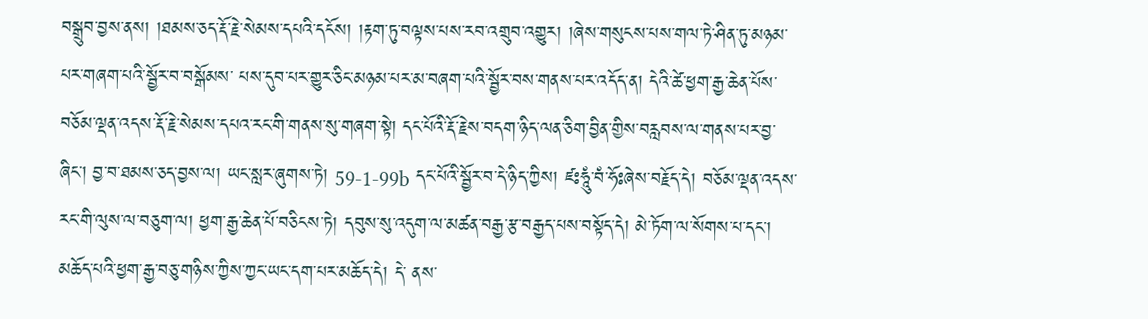བསྒྲུབ་བྱས་ནས། །ཐམས་ཅད་རྡོ་རྗེ་སེམས་དཔའི་དངོས། །རྟག་ཏུ་བལྟས་པས་རབ་འགྲུབ་འགྱུར། །ཞེས་གསུངས་པས་གལ་ཏེ་ཤིན་ཏུ་མཉམ་པར་གཞག་པའི་སྦྱོར་བ་བསྒོམས་ པས་དུབ་པར་གྱུར་ཅིང་མཉམ་པར་མ་བཞག་པའི་སྦྱོར་བས་གནས་པར་འདོད་ན། དེའི་ཚེ་ཕྱག་རྒྱ་ཆེན་པོས་བཅོམ་ལྡན་འདས་རྡོ་རྗེ་སེམས་དཔའ་རང་གི་གནས་སུ་གཞག་སྟེ། དང་པོའི་རྡོ་རྗེས་བདག་ཉིད་ལན་ཅིག་བྱིན་གྱིས་བརླབས་ལ་གནས་པར་བྱ་ཞིང་། བྱ་བ་ཐམས་ཅད་བྱས་ལ། ཡང་སླར་ཞུགས་ཏེ། 59-1-99b དང་པོའི་སྦྱོར་བ་དེ་ཉིད་ཀྱིས། ཛཿཧཱུཾ་བཾ་ཧོཿཞེས་བརྗོད་དེ། བཅོམ་ལྡན་འདས་རང་གི་ལུས་ལ་བཅུག་ལ། ཕྱག་རྒྱ་ཆེན་པོ་བཅིངས་ཏེ། དབུས་སུ་འདུག་ལ་མཚན་བརྒྱ་རྩ་བརྒྱད་པས་བསྟོད་དེ། མེ་ཏོག་ལ་སོགས་པ་དང་། མཆོད་པའི་ཕྱག་རྒྱ་བཅུ་གཉིས་ཀྱིས་ཀྱང་ཡང་དག་པར་མཆོད་དེ། དེ་ ནས་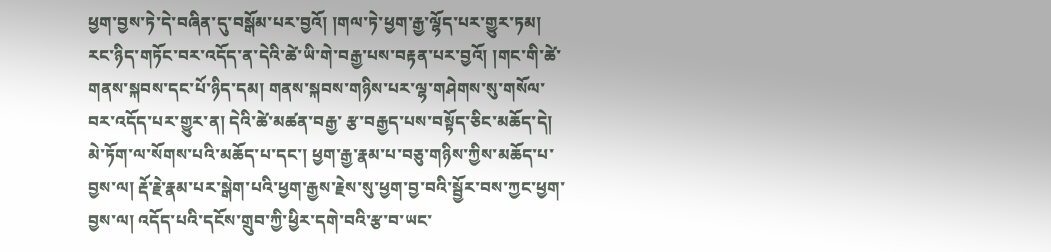ཕྱག་བྱས་ཏེ་དེ་བཞིན་དུ་བསྒོམ་པར་བྱའོ། །གལ་ཏེ་ཕྱག་རྒྱ་ལྷོད་པར་གྱུར་ཏམ། རང་ཉིད་གཏོང་བར་འདོད་ན་དེའི་ཚེ་ཡི་གེ་བརྒྱ་པས་བརྟན་པར་བྱའོ། །གང་གི་ཚེ་གནས་སྐབས་དང་པོ་ཉིད་དམ། གནས་སྐབས་གཉིས་པར་ལྷ་གཤེགས་སུ་གསོལ་བར་འདོད་པར་གྱུར་ན། དེའི་ཚེ་མཚན་བརྒྱ་ རྩ་བརྒྱད་པས་བསྟོད་ཅིང་མཆོད་དེ། མེ་ཏོག་ལ་སོགས་པའི་མཆོད་པ་དང་། ཕྱག་རྒྱ་རྣམ་པ་བཅུ་གཉིས་ཀྱིས་མཆོད་པ་བྱས་ལ། རྡོ་རྗེ་རྣམ་པར་སྒེག་པའི་ཕྱག་རྒྱས་རྗེས་སུ་ཕྱག་བྱ་བའི་སྦྱོར་བས་ཀྱང་ཕྱག་བྱས་ལ། འདོད་པའི་དངོས་གྲུབ་ཀྱི་ཕྱིར་དགེ་བའི་རྩ་བ་ཡང་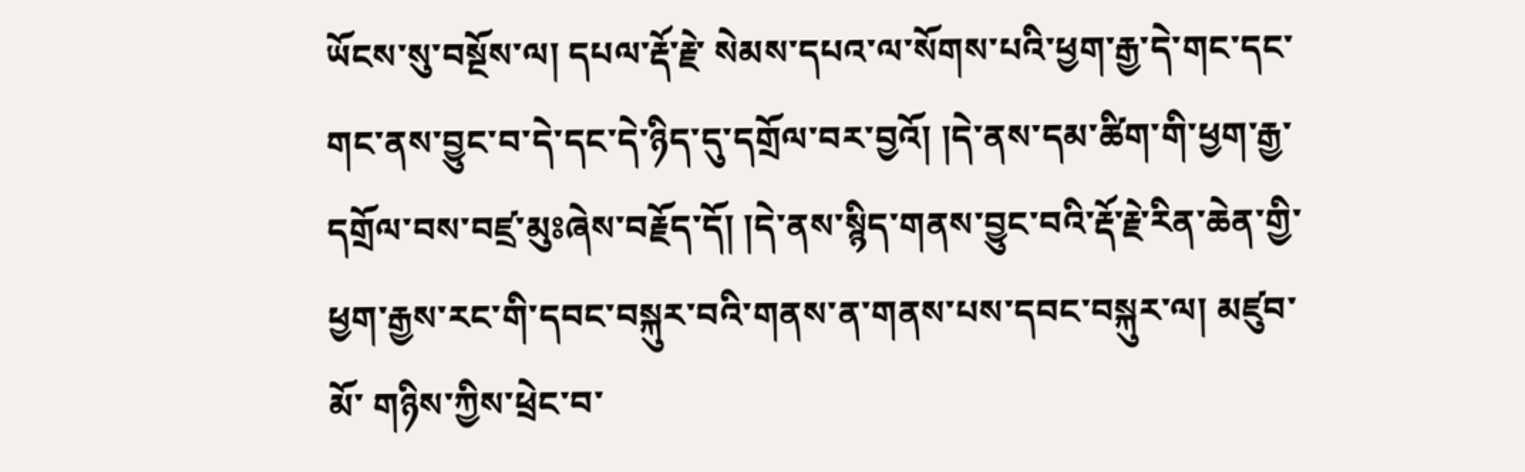ཡོངས་སུ་བསྔོས་ལ། དཔལ་རྡོ་རྗེ་ སེམས་དཔའ་ལ་སོགས་པའི་ཕྱག་རྒྱ་དེ་གང་དང་གང་ནས་བྱུང་བ་དེ་དང་དེ་ཉིད་དུ་དགྲོལ་བར་བྱའོ། །དེ་ནས་དམ་ཚིག་གི་ཕྱག་རྒྱ་དགྲོལ་བས་བཛྲ་མུཿཞེས་བརྗོད་དོ། །དེ་ནས་སྙིད་གནས་བྱུང་བའི་རྡོ་རྗེ་རིན་ཆེན་གྱི་ཕྱག་རྒྱས་རང་གི་དབང་བསྐུར་བའི་གནས་ན་གནས་པས་དབང་བསྐུར་ལ། མཛུབ་མོ་ གཉིས་ཀྱིས་ཕྲེང་བ་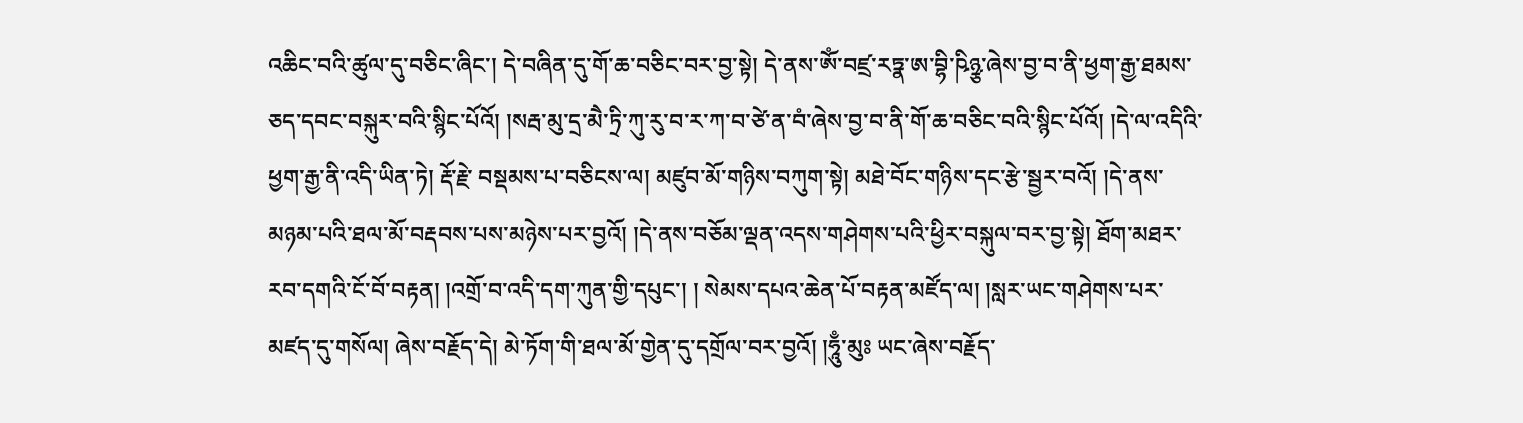འཆིང་བའི་ཚུལ་དུ་བཅིང་ཞིང་། དེ་བཞིན་དུ་གོ་ཆ་བཅིང་བར་བྱ་སྟེ། དེ་ནས་ཨོཾ་བཛྲ་རཏྣ་ཨ་བྷི་ཥིཉྩ་ཞེས་བྱ་བ་ནི་ཕྱག་རྒྱ་ཐམས་ཅད་དབང་བསྐུར་བའི་སྙིང་པོའོ། །སརྦ་མུ་དྲ་མཻ་ཏྲི་ཀུ་རུ་བ་ར་ཀ་བ་ཙེ་ན་བཾ་ཞེས་བྱ་བ་ནི་གོ་ཆ་བཅིང་བའི་སྙིང་པོའོ། །དེ་ལ་འདིའི་ཕྱག་རྒྱ་ནི་འདི་ཡིན་ཏེ། རྡོ་རྗེ་ བསྡམས་པ་བཅིངས་ལ། མཛུབ་མོ་གཉིས་བཀུག་སྟེ། མཐེ་བོང་གཉིས་དང་རྩེ་སྦྱར་བའོ། །དེ་ནས་མཉམ་པའི་ཐལ་མོ་བརྡབས་པས་མཉེས་པར་བྱའོ། །དེ་ནས་བཅོམ་ལྡན་འདས་གཤེགས་པའི་ཕྱིར་བསྐུལ་བར་བྱ་སྟེ། ཐོག་མཐར་རབ་དགའི་ངོ་བོ་བརྟན། །འགྲོ་བ་འདི་དག་ཀུན་གྱི་དཔུང་། ། སེམས་དཔའ་ཆེན་པོ་བརྟན་མཛོད་ལ། །སླར་ཡང་གཤེགས་པར་མཛད་དུ་གསོལ། ཞེས་བརྗོད་དེ། མེ་ཏོག་གི་ཐལ་མོ་གྱེན་དུ་དགྲོལ་བར་བྱའོ། །ཧཱུྃ་མུཿ ཡང་ཞེས་བརྗོད་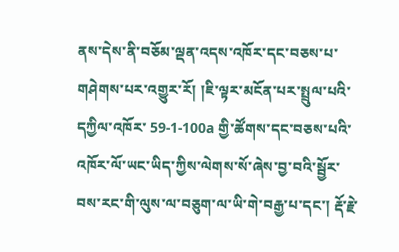ནས་དེས་ནི་བཅོམ་ལྡན་འདས་འཁོར་དང་བཅས་པ་གཤེགས་པར་འགྱུར་རོ། །ཇི་ལྟར་མངོན་པར་སྤྲུལ་པའི་དཀྱིལ་འཁོར་ 59-1-100a གྱི་ཚོགས་དང་བཅས་པའི་འཁོར་ལོ་ཡང་ཡིད་ཀྱིས་ལེགས་སོ་ཞེས་བྱ་བའི་སྦྱོར་བས་རང་གི་ལུས་ལ་བཅུག་ལ་ཡི་གེ་བརྒྱ་པ་དང་། རྡོ་རྗེ་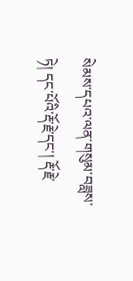སེམས་དཔའ་ལན་གསུམ་བཟླས་ཏེ། དང་པོའི་རྡོ་རྗེ་དང་། རྡོ་རྗེ་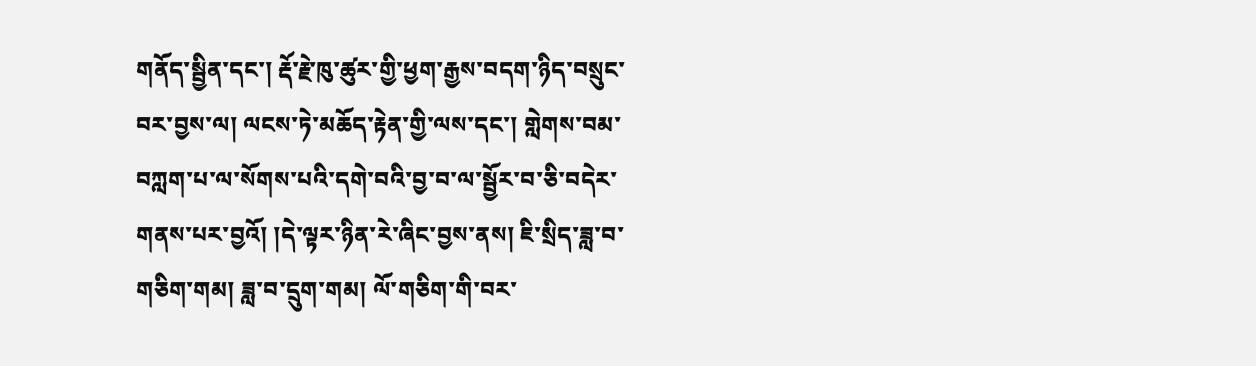གནོད་སྦྱིན་དང་། རྡོ་རྗེ་ཁུ་ཚུར་གྱི་ཕྱག་རྒྱས་བདག་ཉིད་བསྲུང་བར་བྱས་ལ། ལངས་ཏེ་མཆོད་རྟེན་གྱི་ལས་དང་། གླེགས་བམ་བཀླག་པ་ལ་སོགས་པའི་དགེ་བའི་བྱ་བ་ལ་སྦྱོར་བ་ཅི་བདེར་གནས་པར་བྱའོ། །དེ་ལྟར་ཉིན་རེ་ཞིང་བྱས་ནས། ཇི་སྲིད་ཟླ་བ་གཅིག་གམ། ཟླ་བ་དྲུག་གམ། ལོ་གཅིག་གི་བར་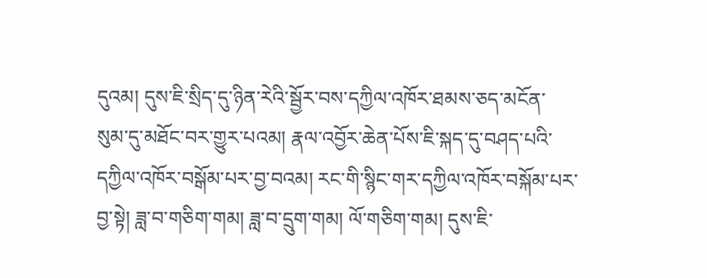དུའམ། དུས་ཇི་སྲིད་དུ་ཉིན་རེའི་སྦྱོར་བས་དཀྱིལ་འཁོར་ཐམས་ཅད་མངོན་ སུམ་དུ་མཐོང་བར་གྱུར་པའམ། རྣལ་འབྱོར་ཆེན་པོས་ཇི་སྐད་དུ་བཤད་པའི་དཀྱིལ་འཁོར་བསྒོམ་པར་བྱ་བའམ། རང་གི་སྙིང་གར་དཀྱིལ་འཁོར་བསྐོམ་པར་བྱ་སྟེ། ཟླ་བ་གཅིག་གམ། ཟླ་བ་དྲུག་གམ། ལོ་གཅིག་གམ། དུས་ཇི་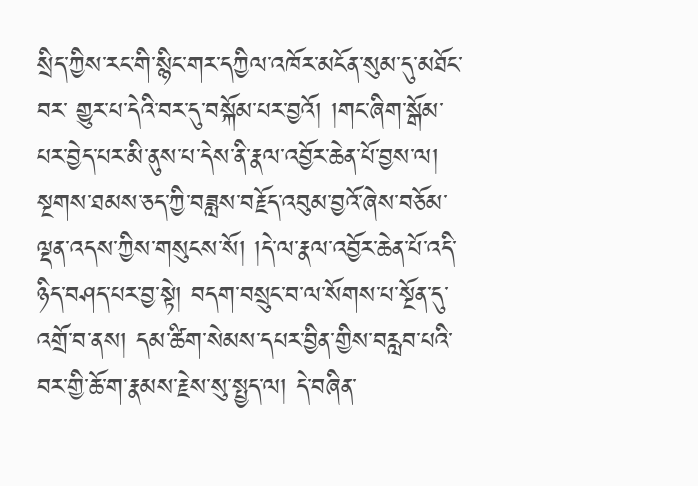སྲིད་ཀྱིས་རང་གི་སྙིང་གར་དཀྱིལ་འཁོར་མངོན་སུམ་དུ་མཐོང་བར་ གྱུར་པ་དེའི་བར་དུ་བསྐོམ་པར་བྱའོ། །གང་ཞིག་སྒོམ་པར་བྱེད་པར་མི་ནུས་པ་དེས་ནི་རྣལ་འབྱོར་ཆེན་པོ་བྱས་ལ། སྔགས་ཐམས་ཅད་ཀྱི་བཟླས་བརྗོད་འབུམ་བྱའོ་ཞེས་བཅོམ་ལྡན་འདས་ཀྱིས་གསུངས་སོ། །དེ་ལ་རྣལ་འབྱོར་ཆེན་པོ་འདི་ཉིད་བཤད་པར་བྱ་སྟེ། བདག་བསྲུང་བ་ལ་སོགས་པ་སྔོན་དུ་ འགྲོ་བ་ནས། དམ་ཚིག་སེམས་དཔར་བྱིན་གྱིས་བརླབ་པའི་བར་གྱི་ཆོ་ག་རྣམས་རྗེས་སུ་སྤྱད་ལ། དེ་བཞིན་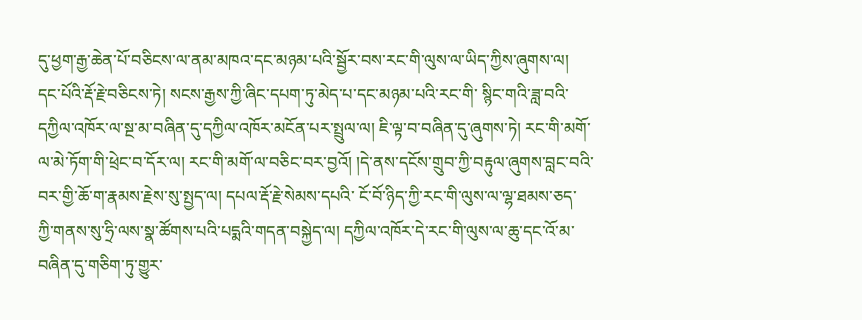དུ་ཕྱག་རྒྱ་ཆེན་པོ་བཅིངས་ལ་ནམ་མཁའ་དང་མཉམ་པའི་སྦྱོར་བས་རང་གི་ལུས་ལ་ཡིད་ཀྱིས་ཞུགས་ལ། དང་པོའི་རྡོ་རྗེ་བཅིངས་ཏེ། སངས་རྒྱས་ཀྱི་ཞིང་དཔག་ཏུ་མེད་པ་དང་མཉམ་པའི་རང་གི་ སྙིང་གའི་ཟླ་བའི་དཀྱིལ་འཁོར་ལ་སྔ་མ་བཞིན་དུ་དཀྱིལ་འཁོར་མངོན་པར་སྤྲུལ་ལ། ཇི་ལྟ་བ་བཞིན་དུ་ཞུགས་ཏེ། རང་གི་མགོ་ལ་མེ་ཏོག་གི་ཕྲེང་བ་དོར་ལ། རང་གི་མགོ་ལ་བཅིང་བར་བྱའོ། །དེ་ནས་དངོས་གྲུབ་ཀྱི་བརྟུལ་ཞུགས་བླང་བའི་བར་གྱི་ཆོ་ག་རྣམས་རྗེས་སུ་སྤྱད་ལ། དཔལ་རྡོ་རྗེ་སེམས་དཔའི་ ངོ་བོ་ཉིད་ཀྱི་རང་གི་ལུས་ལ་ལྷ་ཐམས་ཅད་ཀྱི་གནས་སུ་ཧྲི་ལས་སྣ་ཚོགས་པའི་པདྨའི་གདན་བསྐྱེད་ལ། དཀྱིལ་འཁོར་དེ་རང་གི་ལུས་ལ་ཆུ་དང་འོ་མ་བཞིན་དུ་གཅིག་ཏུ་གྱུར་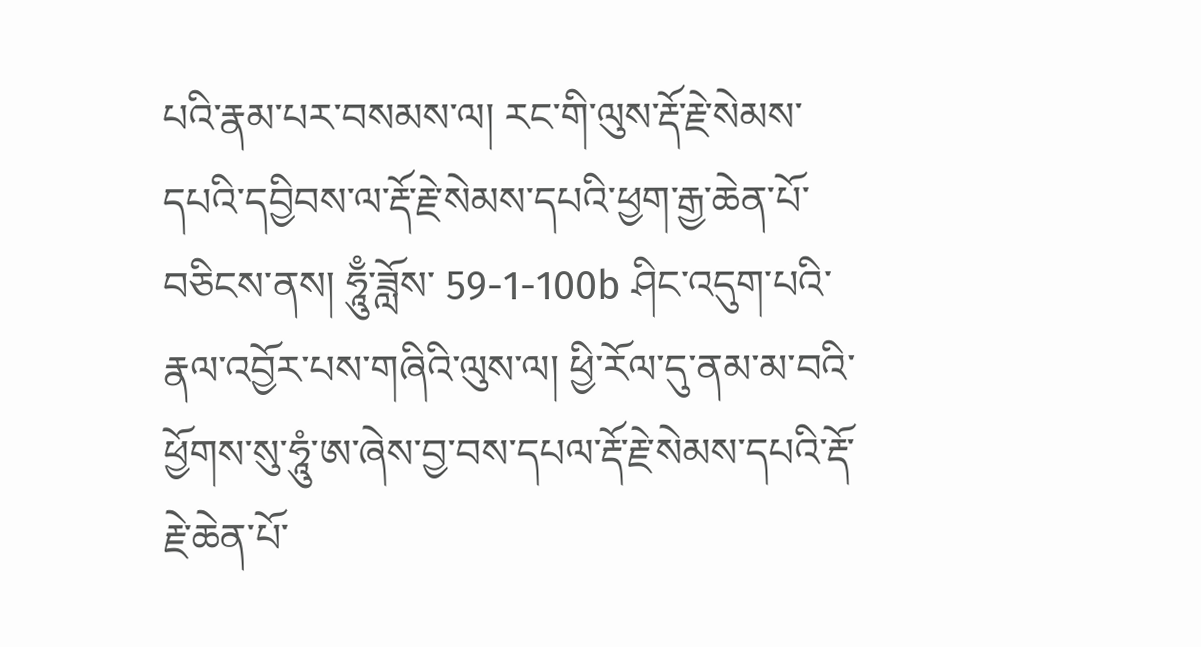པའི་རྣམ་པར་བསམས་ལ། རང་གི་ལུས་རྡོ་རྗེ་སེམས་དཔའི་དབྱིབས་ལ་རྡོ་རྗེ་སེམས་དཔའི་ཕྱག་རྒྱ་ཆེན་པོ་བཅིངས་ནས། ཧཱུྃ་ཟློས་ 59-1-100b ཤིང་འདུག་པའི་རྣལ་འབྱོར་པས་གཞིའི་ལུས་ལ། ཕྱི་རོལ་དུ་ནམ་མ་བའི་ཕྱོགས་སུ་ཧཱུཾ་ཨ་ཞེས་བྱ་བས་དཔལ་རྡོ་རྗེ་སེམས་དཔའི་རྡོ་རྗེ་ཆེན་པོ་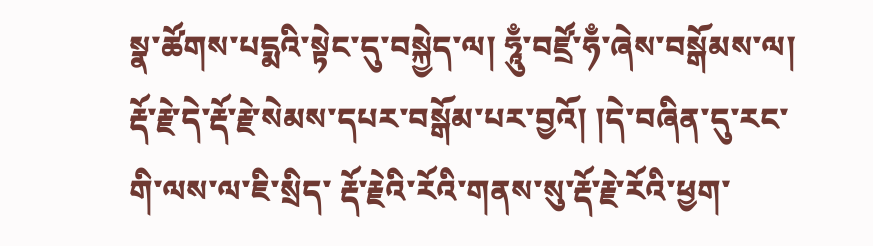སྣ་ཚོགས་པདྨའི་སྟེང་དུ་བསྐྱེད་ལ། ཧཱུྃ་བཛྲོ་ཧྃ་ཞེས་བསྒོམས་ལ། རྡོ་རྗེ་དེ་རྡོ་རྗེ་སེམས་དཔར་བསྒོམ་པར་བྱའོ། །དེ་བཞིན་དུ་རང་གི་ལས་ལ་ཇི་སྲིད་ རྡོ་རྗེའི་རོའི་གནས་སུ་རྡོ་རྗེ་རོའི་ཕྱག་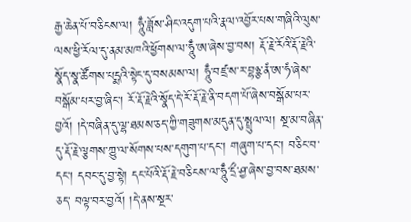རྒྱ་ཆེན་པོ་བཅིངས་ལ། ཧཱུྃ་ཟློས་ཤིང་འདུག་པའི་རྣལ་འབྱོར་པས་གཞིའི་ལུས་ལས་ཕྱི་རོལ་དུ་ནམ་མཁའི་ཕྱོགས་ལ་ཧཱུྃ་ཨ་ཞེས་བྱ་བས། རྡོ་རྗེ་རོའི་རྡོ་རྗེའི་སྣོད་སྣ་ཚོགས་པདྨའི་སྟེང་དུ་བསམས་ལ། ཧཱུྃ་བཛྲ་ས་ར་བྷཉྩ་ནཾ་ཨ་ཧཾ་ཞེས་བསྒོམ་པར་བྱ་ཞིང་། རོ་རྡོ་རྗེའི་སྣོད་དེ་རོ་རྡོ་རྗེ་ནི་བདག་པོ་ཞེས་བསྒོམ་པར་བྱའོ། །དེ་བཞིན་དུ་ལྷ་ཐམས་ཅད་ཀྱི་གཟུགས་མདུན་དུ་སྤྲུལ་ལ། སྔ་མ་བཞིན་དུ་རྡོ་རྗེ་ལྕགས་ཀྱུ་ལ་སོགས་པས་དགུག་པ་དང་། གཞུག་པ་དང་། བཅིང་བ་དང་། དབང་དུ་བྱ་སྟེ། དང་པོའི་རྡོ་རྗེ་བཅིངས་ལ་ཧཱུྃ་དྲྀ་ཤྱ་ཞེས་བྱ་བས་ཐམས་ཅད་ བལྟ་བར་བྱའོ། །དེ་ནས་སྔར་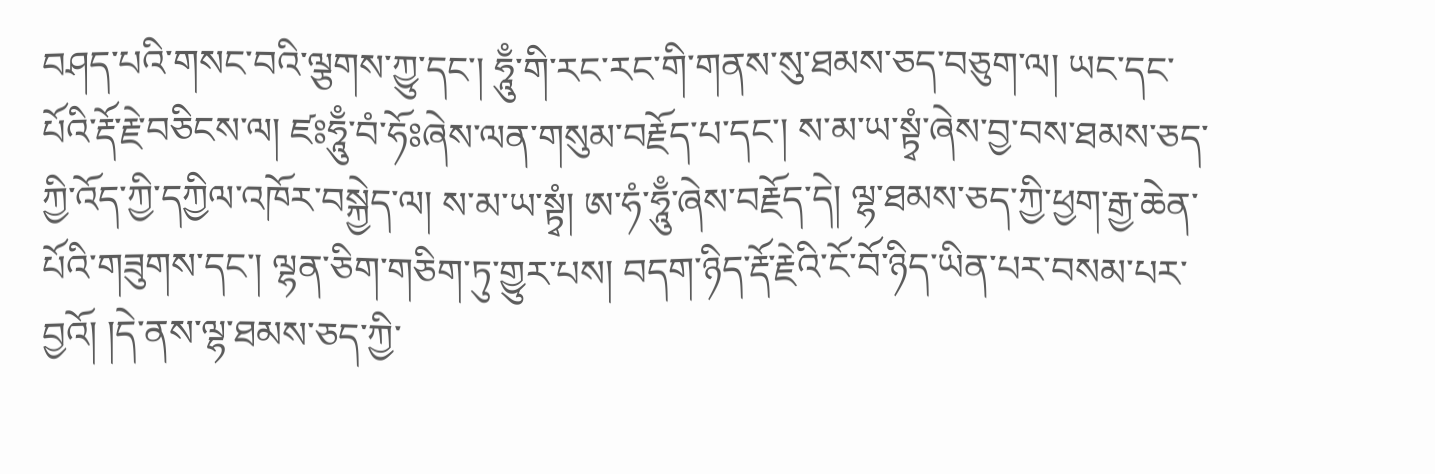བཤད་པའི་གསང་བའི་ལྕགས་ཀྱུ་དང་། ཧཱུྃ་གི་རང་རང་གི་གནས་སུ་ཐམས་ཅད་བཅུག་ལ། ཡང་དང་པོའི་རྡོ་རྗེ་བཅིངས་ལ། ཛཿཧཱུྃ་བཾ་ཧོཿཞེས་ལན་གསུམ་བརྗོད་པ་དང་། ས་མ་ཡ་སྟྭཾ་ཞེས་བྱ་བས་ཐམས་ཅད་ཀྱི་འོད་ཀྱི་དཀྱིལ་འཁོར་བསྐྱེད་ལ། ས་མ་ཡ་སྟྭཾ། ཨ་ཧཾ་ཧཱུྃ་ཞེས་བརྗོད་དེ། ལྷ་ཐམས་ཅད་ཀྱི་ཕྱག་རྒྱ་ཆེན་པོའི་གཟུགས་དང་། ལྷན་ཅིག་གཅིག་ཏུ་གྱུར་པས། བདག་ཉིད་རྡོ་རྗེའི་ངོ་བོ་ཉིད་ཡིན་པར་བསམ་པར་བྱའོ། །དེ་ནས་ལྷ་ཐམས་ཅད་ཀྱི་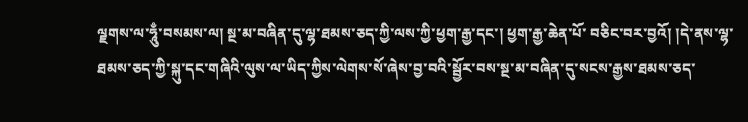ལྗགས་ལ་ཧཱུྃ་བསམས་ལ། སྔ་མ་བཞིན་དུ་ལྷ་ཐམས་ཅད་ཀྱི་ལས་ཀྱི་ཕྱག་རྒྱ་དང་། ཕྱག་རྒྱ་ཆེན་པོ་ བཅིང་བར་བྱའོ། །དེ་ནས་ལྷ་ཐམས་ཅད་ཀྱི་སྐུ་དང་གཞིའི་ལུས་ལ་ཡིད་ཀྱིས་ལེགས་སོ་ཞེས་བྱ་བའི་སྦྱོར་བས་སྔ་མ་བཞིན་དུ་སངས་རྒྱས་ཐམས་ཅད་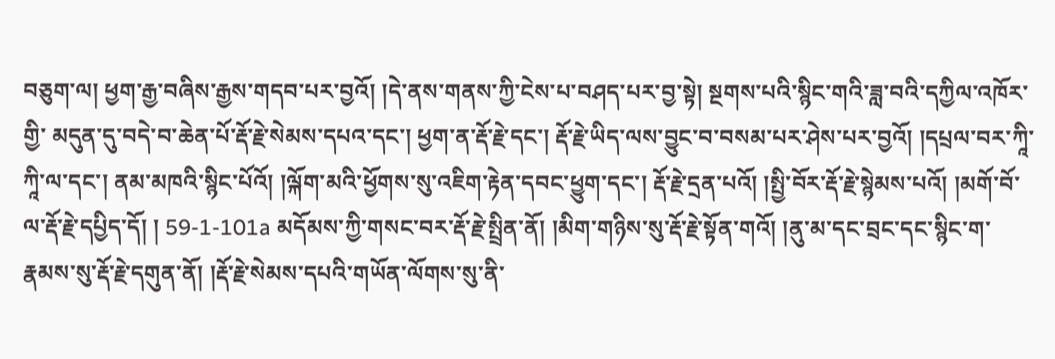བཅུག་ལ། ཕྱག་རྒྱ་བཞིས་རྒྱས་གདབ་པར་བྱའོ། །དེ་ནས་གནས་ཀྱི་ངེས་པ་བཤད་པར་བྱ་སྟེ། སྔགས་པའི་སྙིང་གའི་ཟླ་བའི་དཀྱིལ་འཁོར་གྱི་ མདུན་དུ་བདེ་བ་ཆེན་པོ་རྡོ་རྗེ་སེམས་དཔའ་དང་། ཕྱག་ན་རྡོ་རྗེ་དང་། རྡོ་རྗེ་ཡིད་ལས་བྱུང་བ་བསམ་པར་ཤེས་པར་བྱའོ། །དཔྲལ་བར་ཀཱི་ཀཱི་ལ་དང་། ནམ་མཁའི་སྙིང་པོའོ། །ལྐོག་མའི་ཕྱོགས་སུ་འཇིག་རྟེན་དབང་ཕྱུག་དང་། རྡོ་རྗེ་དྲན་པའོ། །སྤྱི་བོར་རྡོ་རྗེ་སྙེམས་པའོ། །མགོ་བོ་ལ་རྡོ་རྗེ་དཔྱིད་དོ། ། 59-1-101a མདོམས་ཀྱི་གསང་བར་རྡོ་རྗེ་སྤྲིན་ནོ། །མིག་གཉིས་སུ་རྡོ་རྗེ་སྟོན་གའོ། །ནུ་མ་དང་བྲང་དང་སྙིང་ག་རྣམས་སུ་རྡོ་རྗེ་དགུན་ནོ། །རྡོ་རྗེ་སེམས་དཔའི་གཡོན་ལོགས་སུ་ནི་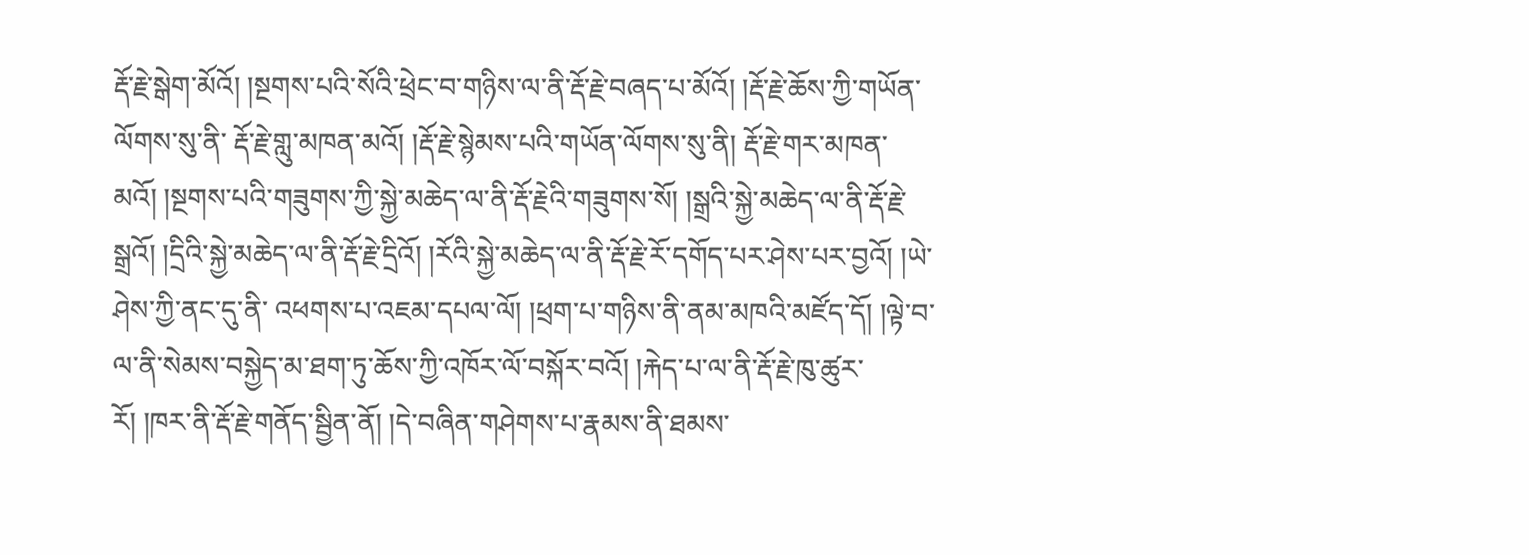རྡོ་རྗེ་སྒེག་མོའོ། །སྔགས་པའི་སོའི་ཕྲེང་བ་གཉིས་ལ་ནི་རྡོ་རྗེ་བཞད་པ་མོའོ། །རྡོ་རྗེ་ཆོས་ཀྱི་གཡོན་ལོགས་སུ་ནི་ རྡོ་རྗེ་གླུ་མཁན་མའོ། །རྡོ་རྗེ་སྙེམས་པའི་གཡོན་ལོགས་སུ་ནི། རྡོ་རྗེ་གར་མཁན་མའོ། །སྔགས་པའི་གཟུགས་ཀྱི་སྐྱེ་མཆེད་ལ་ནི་རྡོ་རྗེའི་གཟུགས་སོ། །སྒྲའི་སྐྱེ་མཆེད་ལ་ནི་རྡོ་རྗེ་སྒྲའོ། །དྲིའི་སྐྱེ་མཆེད་ལ་ནི་རྡོ་རྗེ་དྲིའོ། །རོའི་སྐྱེ་མཆེད་ལ་ནི་རྡོ་རྗེ་རོ་དགོད་པར་ཤེས་པར་བྱའོ། །ཡེ་ཤེས་ཀྱི་ནང་དུ་ནི་ འཕགས་པ་འཇམ་དཔལ་ལོ། །ཕྲག་པ་གཉིས་ནི་ནམ་མཁའི་མཛོད་དོ། །ལྟེ་བ་ལ་ནི་སེམས་བསྐྱེད་མ་ཐག་ཏུ་ཆོས་ཀྱི་འཁོར་ལོ་བསྐོར་བའོ། །རྐེད་པ་ལ་ནི་རྡོ་རྗེ་ཁུ་ཚུར་རོ། །ཁར་ནི་རྡོ་རྗེ་གནོད་སྦྱིན་ནོ། །དེ་བཞིན་གཤེགས་པ་རྣམས་ནི་ཐམས་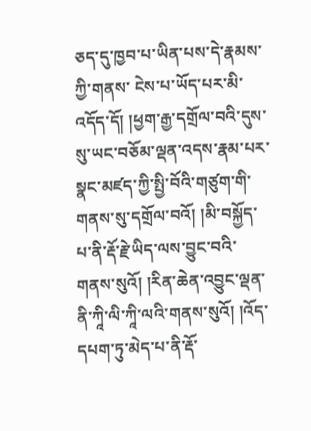ཅད་དུ་ཁྱབ་པ་ཡིན་པས་དེ་རྣམས་ཀྱི་གནས་ ངེས་པ་ཡོད་པར་མི་འདོད་དོ། །ཕྱག་རྒྱ་དགྲོལ་བའི་དུས་སུ་ཡང་བཅོམ་ལྡན་འདས་རྣམ་པར་སྣང་མཛད་ཀྱི་སྤྱི་བོའི་གཙུག་གི་གནས་སུ་དགྲོལ་བའོ། །མི་བསྐྱོད་པ་ནི་རྡོ་རྗེ་ཡིད་ལས་བྱུང་བའི་གནས་སུའོ། །རིན་ཆེན་འབྱུང་ལྡན་ནི་ཀཱི་ལི་ཀཱི་ལའི་གནས་སུའོ། །འོད་དཔག་ཏུ་མེད་པ་ནི་རྡོ་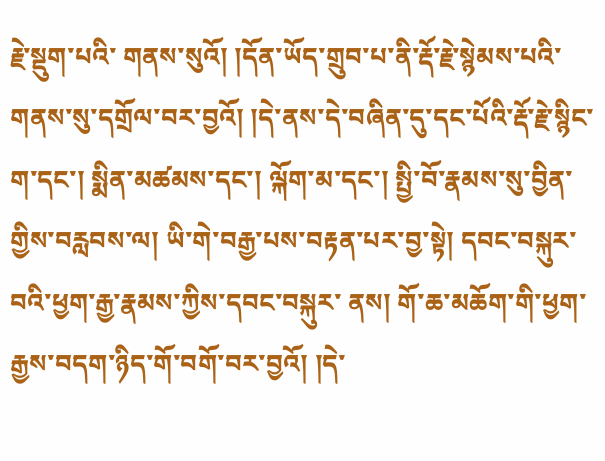རྗེ་སྡུག་པའི་ གནས་སུའོ། །དོན་ཡོད་གྲུབ་པ་ནི་རྡོ་རྗེ་སྙེམས་པའི་གནས་སུ་དགྲོལ་བར་བྱའོ། །དེ་ནས་དེ་བཞིན་དུ་དང་པོའི་རྡོ་རྗེ་སྙིང་ག་དང་། སྨིན་མཚམས་དང་། ལྐོག་མ་དང་། སྤྱི་བོ་རྣམས་སུ་བྱིན་གྱིས་བརླབས་ལ། ཡི་གེ་བརྒྱ་པས་བརྟན་པར་བྱ་སྟེ། དབང་བསྐུར་བའི་ཕྱག་རྒྱ་རྣམས་ཀྱིས་དབང་བསྐུར་ ནས། གོ་ཆ་མཆོག་གི་ཕྱག་རྒྱས་བདག་ཉིད་གོ་བགོ་བར་བྱའོ། །དེ་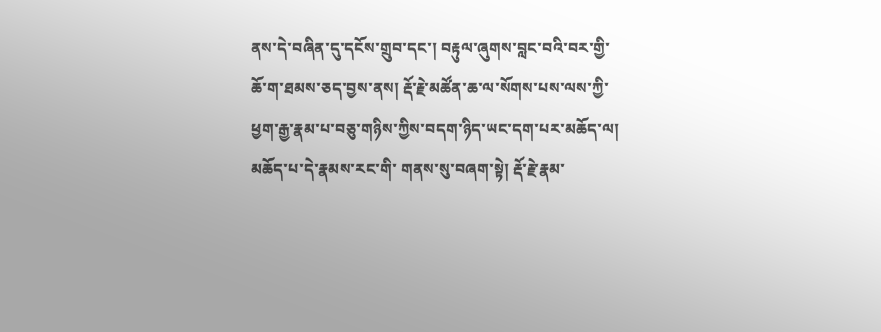ནས་དེ་བཞིན་དུ་དངོས་གྲུབ་དང་། བརྟུལ་ཞུགས་བླང་བའི་བར་གྱི་ཆོ་ག་ཐམས་ཅད་བྱས་ནས། རྡོ་རྗེ་མཚོན་ཆ་ལ་སོགས་པས་ལས་ཀྱི་ཕྱག་རྒྱ་རྣམ་པ་བཅུ་གཉིས་ཀྱིས་བདག་ཉིད་ཡང་དག་པར་མཆོད་ལ། མཆོད་པ་དེ་རྣམས་རང་གི་ གནས་སུ་བཞག་སྟེ། རྡོ་རྗེ་རྣམ་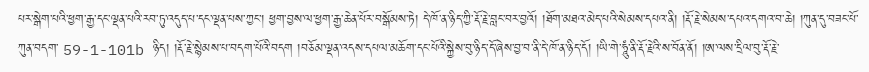པར་སྒེག་པའི་ཕྱག་རྒྱ་དང་ལྡན་པའི་རབ་ཏུ་འདུད་པ་དང་ལྡན་པས་ཀྱང་། ཕྱག་བྱས་ལ་ཕྱག་རྒྱ་ཆེན་པོར་བསྒོམས་ཏེ། དེ་ཁོ་ན་ཉིད་ཀྱི་རྡོ་རྗེ་བླང་བར་བྱའོ། །ཐོག་མཐའ་མེད་པའི་སེམས་དཔའ་ནི། །རྡོ་རྗེ་སེམས་དཔའ་དགའ་བ་ཆེ། །ཀུན་དུ་བཟང་པོ་ཀུན་བདག་ 59-1-101b ཉིད། །རྡོ་རྗེ་སྙེམས་པ་བདག་པོའི་བདག །བཅོམ་ལྡན་འདས་དཔལ་མཆོག་དང་པོའི་སྐྱེས་བུ་ཉིད་དོ་ཞེས་བྱ་བ་ནི་དེ་ཁོ་ན་ཉིད་དོ། །ཡི་གེ་ཧཱུཾ་ནི་རྡོ་རྗེའི་ས་བོན་ནོ། །ཨ་ལས་དྲིལ་བུ་རྡོ་རྗེ་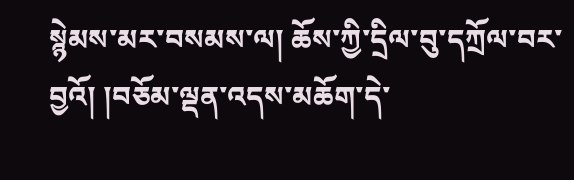སྙེམས་མར་བསམས་ལ། ཆོས་ཀྱི་དྲིལ་བུ་དཀྲོལ་བར་བྱའོ། །བཅོམ་ལྡན་འདས་མཆོག་དེ་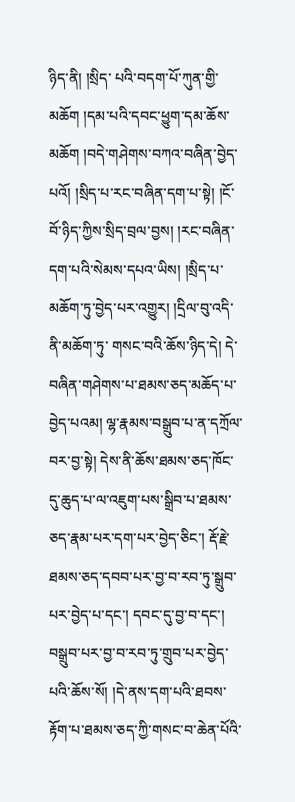ཉིད་ནི། །སྲིད་ པའི་བདག་པོ་ཀུན་གྱི་མཆོག །དམ་པའི་དབང་ཕྱུག་དམ་ཆོས་མཆོག །བདེ་གཤེགས་བཀའ་བཞིན་བྱེད་པའོ། །སྲིད་པ་རང་བཞིན་དག་པ་སྟེ། །ངོ་བོ་ཉིད་ཀྱིས་སྲིད་བྲལ་བྱས། །རང་བཞིན་དག་པའི་སེམས་དཔའ་ཡིས། །སྲིད་པ་མཆོག་ཏུ་བྱེད་པར་འགྱུར། །དྲིལ་བུ་འདི་ནི་མཆོག་ཏུ་ གསང་བའི་ཆོས་ཉིད་དེ། དེ་བཞིན་གཤེགས་པ་ཐམས་ཅད་མཆོད་པ་བྱེད་པའམ། ལྷ་རྣམས་བསྒྲུབ་པ་ན་དཀྲོལ་བར་བྱ་སྟེ། དེས་ནི་ཆོས་ཐམས་ཅད་ཁོང་དུ་ཆུད་པ་ལ་འཇུག་པས་སྒྲིབ་པ་ཐམས་ཅད་རྣམ་པར་དག་པར་བྱེད་ཅིང་། རྡོ་རྗེ་ཐམས་ཅད་དབབ་པར་བྱ་བ་རབ་ཏུ་སྒྲུབ་པར་བྱེད་པ་དང་། དབང་དུ་བྱ་བ་དང་། བསྒྲུབ་པར་བྱ་བ་རབ་ཏུ་གྲུབ་པར་བྱེད་པའི་ཆོས་སོ། །དེ་ནས་དག་པའི་ཐབས་རྟོག་པ་ཐམས་ཅད་ཀྱི་གསང་བ་ཆེན་པོའི་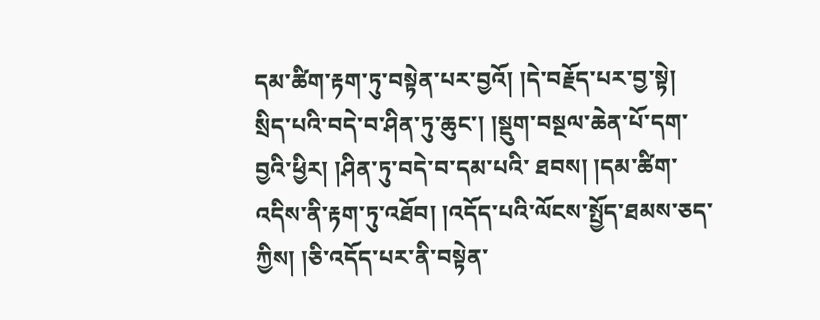དམ་ཚིག་རྟག་ཏུ་བསྟེན་པར་བྱའོ། །དེ་བརྗོད་པར་བྱ་སྟེ། སྲིད་པའི་བདེ་བ་ཤིན་ཏུ་ཆུང་། །སྡུག་བསྔལ་ཆེན་པོ་དག་བྱའི་ཕྱིར། །ཤིན་ཏུ་བདེ་བ་དམ་པའི་ ཐབས། །དམ་ཚིག་འདིས་ནི་རྟག་ཏུ་འཐོབ། །འདོད་པའི་ལོངས་སྤྱོད་ཐམས་ཅད་ཀྱིས། །ཅི་འདོད་པར་ནི་བསྟེན་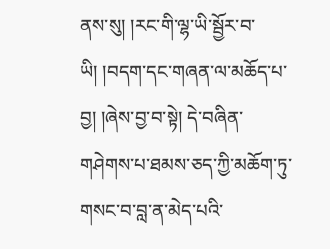ནས་སུ། །རང་གི་ལྷ་ཡི་སྦྱོར་བ་ཡི། །བདག་དང་གཞན་ལ་མཆོད་པ་བྱ། །ཞེས་བྱ་བ་སྟེ། དེ་བཞིན་གཤེགས་པ་ཐམས་ཅད་ཀྱི་མཆོག་ཏུ་གསང་བ་བླ་ན་མེད་པའི་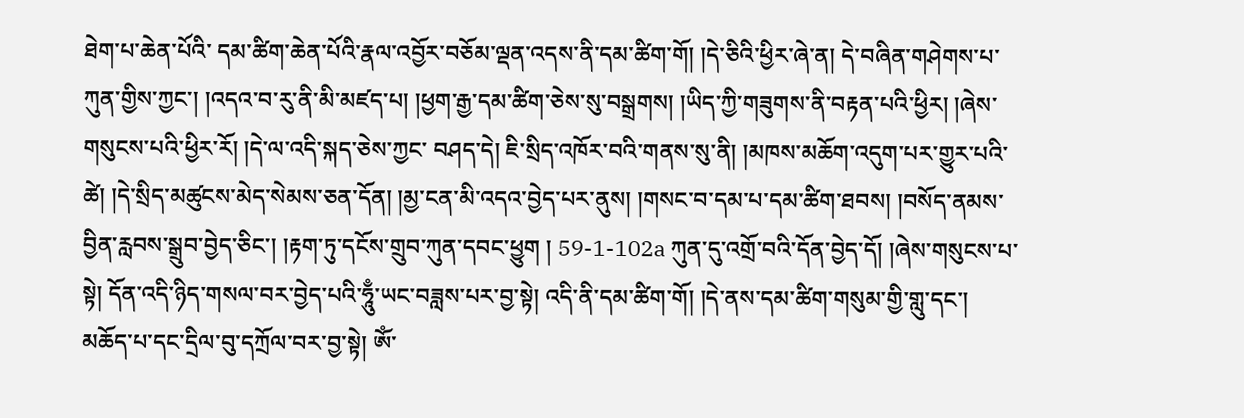ཐེག་པ་ཆེན་པོའི་ དམ་ཚིག་ཆེན་པོའི་རྣལ་འབྱོར་བཅོམ་ལྡན་འདས་ནི་དམ་ཚིག་གོ། །དེ་ཅིའི་ཕྱིར་ཞེ་ན། དེ་བཞིན་གཤེགས་པ་ཀུན་གྱིས་ཀྱང་། །འདའ་བ་རུ་ནི་མི་མཛད་པ། །ཕྱག་རྒྱ་དམ་ཚིག་ཅེས་སུ་བསྒྲགས། །ཡིད་ཀྱི་གཟུགས་ནི་བརྟན་པའི་ཕྱིར། །ཞེས་གསུངས་པའི་ཕྱིར་རོ། །དེ་ལ་འདི་སྐད་ཅེས་ཀྱང་ བཤད་དེ། ཇི་སྲིད་འཁོར་བའི་གནས་སུ་ནི། །མཁས་མཆོག་འདུག་པར་གྱུར་པའི་ཚེ། །དེ་སྲིད་མཚུངས་མེད་སེམས་ཅན་དོན། །མྱ་ངན་མི་འདའ་བྱེད་པར་ནུས། །གསང་བ་དམ་པ་དམ་ཚིག་ཐབས། །བསོད་ནམས་བྱིན་རླབས་སྒྲུབ་བྱེད་ཅིང་། །རྟག་ཏུ་དངོས་གྲུབ་ཀུན་དབང་ཕྱུག ། 59-1-102a ཀུན་དུ་འགྲོ་བའི་དོན་བྱེད་དོ། །ཞེས་གསུངས་པ་སྟེ། དོན་འདི་ཉིད་གསལ་བར་བྱེད་པའི་ཧཱུྃ་ཡང་བཟླས་པར་བྱ་སྟེ། འདི་ནི་དམ་ཚིག་གོ། །དེ་ནས་དམ་ཚིག་གསུམ་གྱི་གླུ་དང་། མཆོད་པ་དང་དྲིལ་བུ་དཀྲོལ་བར་བྱ་སྟེ། ཨོཾ་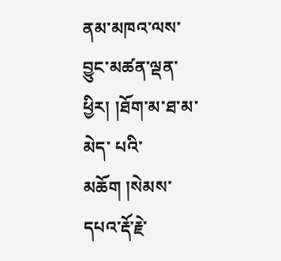ནམ་མཁའ་ལས་བྱུང་མཚན་ལྡན་ཕྱིར། །ཐོག་མ་ཐ་མ་མེད་ པའི་མཆོག །སེམས་དཔའ་རྡོ་རྗེ་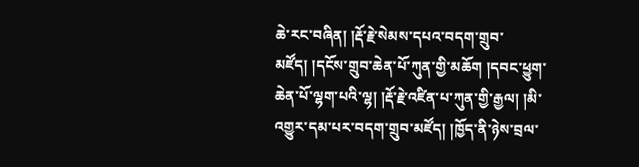ཆེ་རང་བཞིན། །རྡོ་རྗེ་སེམས་དཔའ་བདག་གྲུབ་མཛོད། །དངོས་གྲུབ་ཆེན་པོ་ཀུན་གྱི་མཆོག །དབང་ཕྱུག་ཆེན་པོ་ལྷག་པའི་ལྷ། །རྡོ་རྗེ་འཛིན་པ་ཀུན་གྱི་རྒྱལ། །མི་འགྱུར་དམ་པར་བདག་གྲུབ་མཛོད། །ཁྱོད་ནི་ཉེས་བྲལ་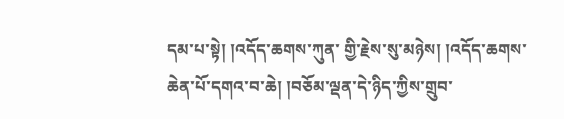དམ་པ་སྟེ། །འདོད་ཆགས་ཀུན་ གྱི་རྗེས་སུ་མཉེས། །འདོད་ཆགས་ཆེན་པོ་དགའ་བ་ཆེ། །བཅོམ་ལྡན་དེ་ཉིད་ཀྱིས་གྲུབ་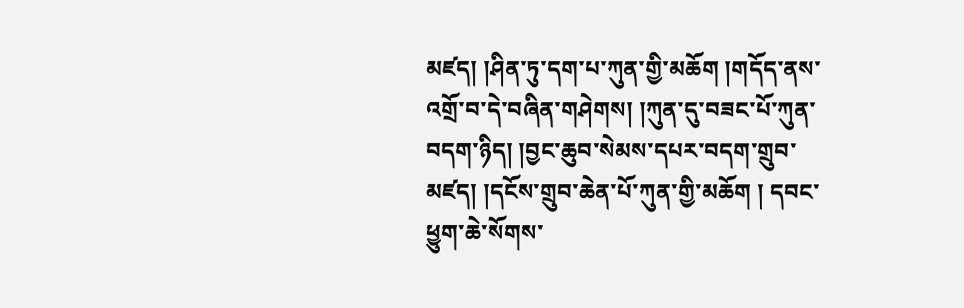མཛད། །ཤིན་ཏུ་དག་པ་ཀུན་གྱི་མཆོག །གདོད་ནས་འགྲོ་བ་དེ་བཞིན་གཤེགས། །ཀུན་དུ་བཟང་པོ་ཀུན་བདག་ཉིད། །བྱང་ཆུབ་སེམས་དཔར་བདག་གྲུབ་མཛད། །དངོས་གྲུབ་ཆེན་པོ་ཀུན་གྱི་མཆོག ། དབང་ཕྱུག་ཆེ་སོགས་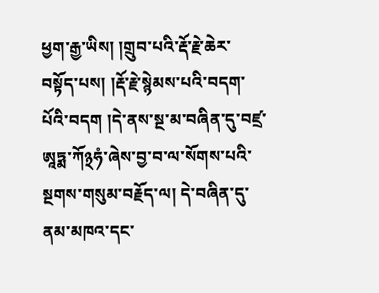ཕྱག་རྒྱ་ཡིས། །གྲུབ་པའི་རྡོ་རྗེ་ཆེར་བསྟོད་པས། །རྡོ་རྗེ་སྙེམས་པའི་བདག་པོའི་བདག །དེ་ནས་སྔ་མ་བཞིན་དུ་བཛྲ་ཨཱཏྨ་ཀོ྅ཧཾ་ཞེས་བྱ་བ་ལ་སོགས་པའི་སྔགས་གསུམ་བརྗོད་ལ། དེ་བཞིན་དུ་ནམ་མཁའ་དང་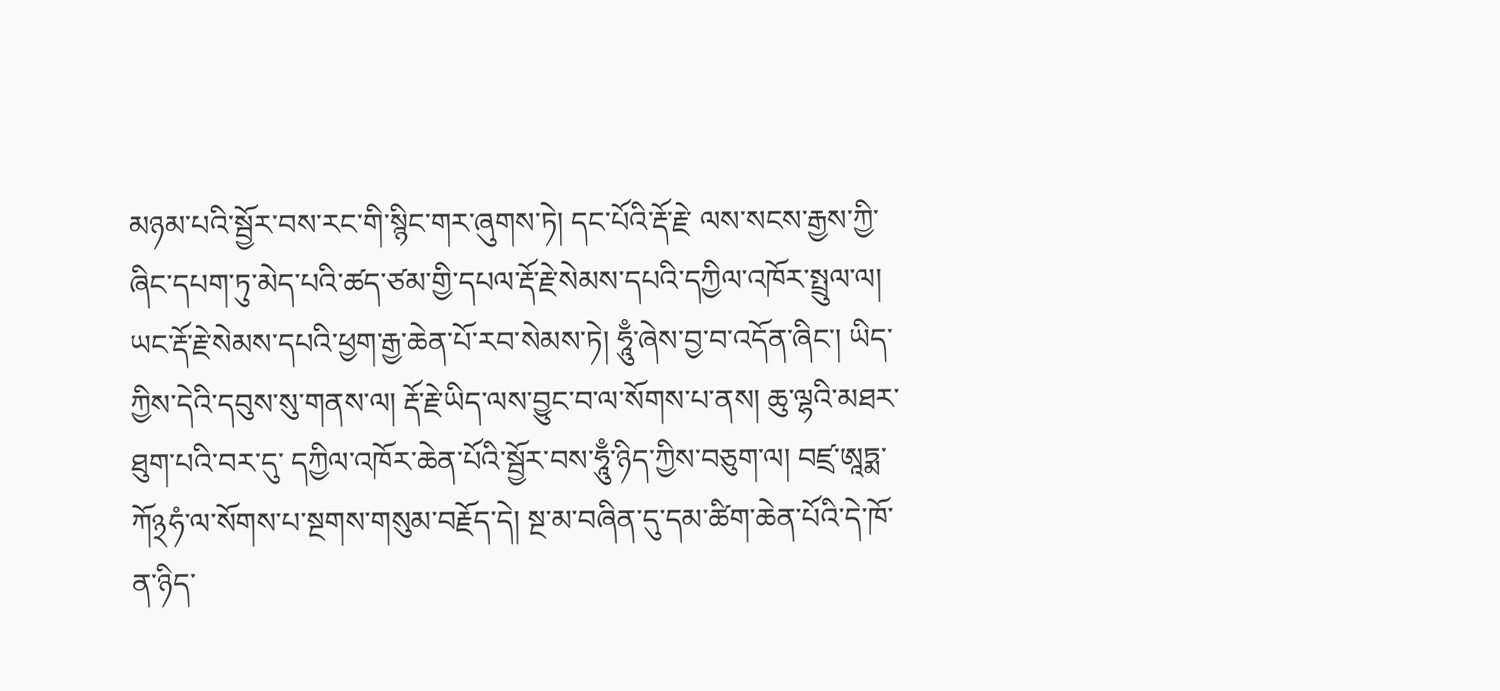མཉམ་པའི་སྦྱོར་བས་རང་གི་སྙིང་གར་ཞུགས་ཏེ། དང་པོའི་རྡོ་རྗེ་ ལས་སངས་རྒྱས་ཀྱི་ཞིང་དཔག་ཏུ་མེད་པའི་ཚད་ཙམ་གྱི་དཔལ་རྡོ་རྗེ་སེམས་དཔའི་དཀྱིལ་འཁོར་སྤྲུལ་ལ། ཡང་རྡོ་རྗེ་སེམས་དཔའི་ཕྱག་རྒྱ་ཆེན་པོ་རབ་སེམས་ཏེ། ཧཱུྃ་ཞེས་བྱ་བ་འདོན་ཞིང་། ཡིད་ཀྱིས་དེའི་དབུས་སུ་གནས་ལ། རྡོ་རྗེ་ཡིད་ལས་བྱུང་བ་ལ་སོགས་པ་ནས། ཆུ་ལྷའི་མཐར་ཐུག་པའི་བར་དུ་ དཀྱིལ་འཁོར་ཆེན་པོའི་སྦྱོར་བས་ཧཱུྃ་ཉིད་ཀྱིས་བཅུག་ལ། བཛྲ་ཨཱཏྨ་ཀོ྅ཧཾ་ལ་སོགས་པ་སྔགས་གསུམ་བརྗོད་དེ། སྔ་མ་བཞིན་དུ་དམ་ཚིག་ཆེན་པོའི་དེ་ཁོ་ན་ཉིད་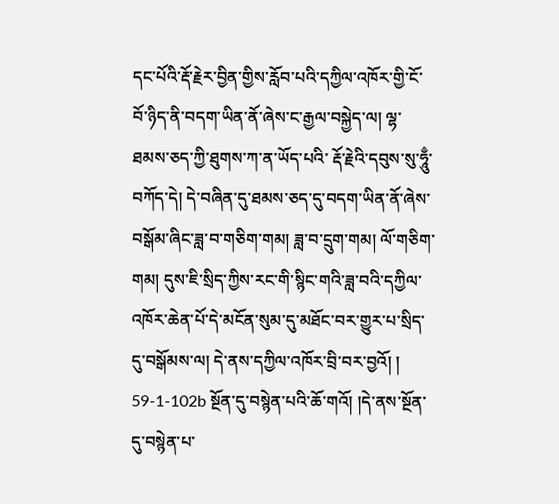དང་པོའི་རྡོ་རྗེར་བྱིན་གྱིས་རློབ་པའི་དཀྱིལ་འཁོར་གྱི་ངོ་བོ་ཉིད་ནི་བདག་ཡིན་ནོ་ཞེས་ང་རྒྱལ་བསྐྱེད་ལ། ལྷ་ཐམས་ཅད་ཀྱི་ཐུགས་ཀ་ན་ཡོད་པའི་ རྡོ་རྗེའི་དབུས་སུ་ཧཱུྃ་བཀོད་དེ། དེ་བཞིན་དུ་ཐམས་ཅད་དུ་བདག་ཡིན་ནོ་ཞེས་བསྒོམ་ཞིང་ཟླ་བ་གཅིག་གམ། ཟླ་བ་དྲུག་གམ། ལོ་གཅིག་གམ། དུས་ཇི་སྲིད་ཀྱིས་རང་གི་སྙིང་གའི་ཟླ་བའི་དཀྱིལ་འཁོར་ཆེན་པོ་དེ་མངོན་སུམ་དུ་མཐོང་བར་གྱུར་པ་སྲིད་དུ་བསྒོམས་ལ། དེ་ནས་དཀྱིལ་འཁོར་བྲི་བར་བྱའོ། ། 59-1-102b སྔོན་དུ་བསྙེན་པའི་ཆོ་གའོ། །དེ་ནས་སྔོན་དུ་བསྙེན་པ་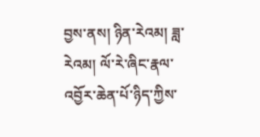བྱས་ནས། ཉིན་རེའམ། ཟླ་རེའམ། ལོ་རེ་ཞིང་རྣལ་འབྱོར་ཆེན་པོ་ཉིད་ཀྱིས་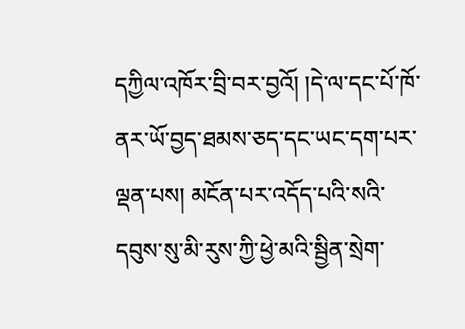དཀྱིལ་འཁོར་བྲི་བར་བྱའོ། །དེ་ལ་དང་པོ་ཁོ་ནར་ཡོ་བྱད་ཐམས་ཅད་དང་ཡང་དག་པར་ལྡན་པས། མངོན་པར་འདོད་པའི་སའི་དབུས་སུ་མི་རུས་ཀྱི་ཕྱེ་མའི་སྦྱིན་སྲེག་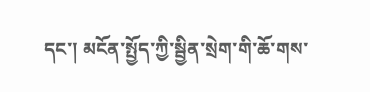དང་། མངོན་སྤྱོད་ཀྱི་སྦྱིན་སྲེག་གི་ཆོ་གས་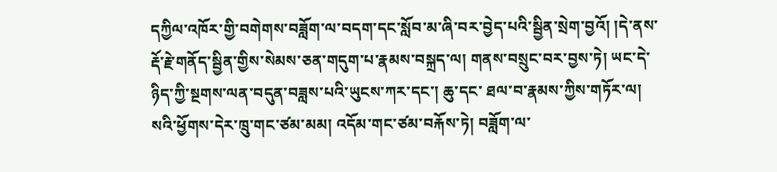དཀྱིལ་འཁོར་གྱི་བགེགས་བཟློག་ལ་བདག་དང་སློབ་མ་ཞི་བར་བྱེད་པའི་སྦྱིན་སྲེག་བྱའོ། །དེ་ནས་རྡོ་རྗེ་གནོད་སྦྱིན་གྱིས་སེམས་ཅན་གདུག་པ་རྣམས་བསྐྲད་ལ། གནས་བསྲུང་བར་བྱས་ཏེ། ཡང་དེ་ཉིད་ཀྱི་སྔགས་ལན་བདུན་བཟླས་པའི་ཡུངས་ཀར་དང་། ཆུ་དང་ ཐལ་བ་རྣམས་ཀྱིས་གཏོར་ལ། སའི་ཕྱོགས་དེར་ཁྲུ་གང་ཙམ་མམ། འདོམ་གང་ཙམ་བརྐོས་ཏེ། བཟློག་ལ་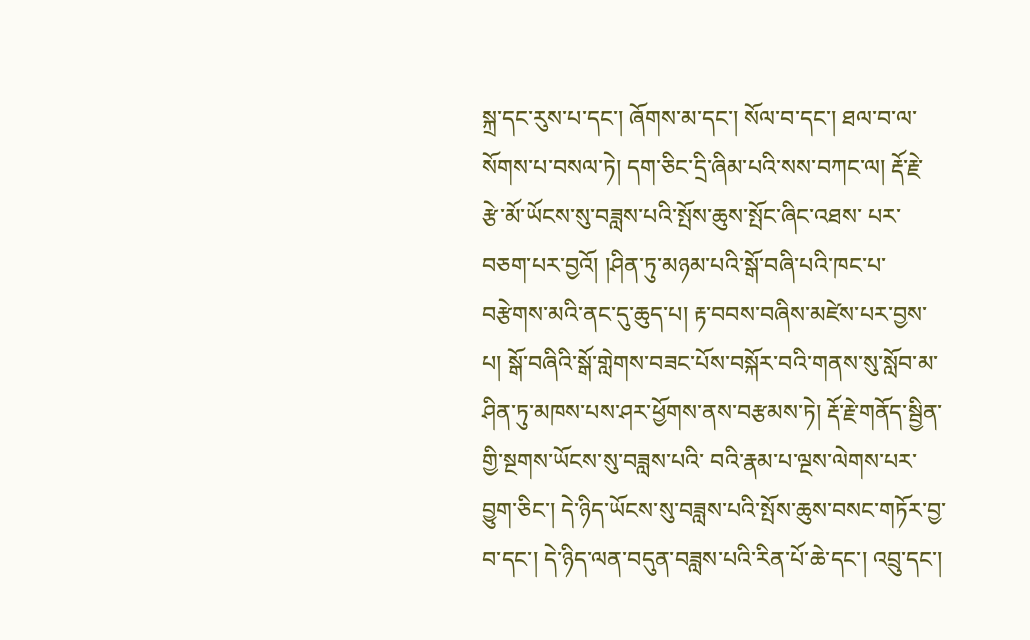སྐྲ་དང་རུས་པ་དང་། ཞོགས་མ་དང་། སོལ་བ་དང་། ཐལ་བ་ལ་སོགས་པ་བསལ་ཏེ། དག་ཅིང་དྲི་ཞིམ་པའི་སས་བཀང་ལ། རྡོ་རྗེ་རྩེ་མོ་ཡོངས་སུ་བཟླས་པའི་སྤོས་ཆུས་སྤོང་ཞིང་འཐས་ པར་བཅག་པར་བྱའོ། །ཤིན་ཏུ་མཉམ་པའི་སྒོ་བཞི་པའི་ཁང་པ་བརྩེགས་མའི་ནང་དུ་ཆུད་པ། རྟ་བབས་བཞིས་མཛེས་པར་བྱས་པ། སྒོ་བཞིའི་སྒོ་གླེགས་བཟང་པོས་བསྐོར་བའི་གནས་སུ་སློབ་མ་ཤིན་ཏུ་མཁས་པས་ཤར་ཕྱོགས་ནས་བརྩམས་ཏེ། རྡོ་རྗེ་གནོད་སྦྱིན་གྱི་སྔགས་ཡོངས་སུ་བཟླས་པའི་ བའི་རྣམ་པ་ལྔས་ལེགས་པར་བྱུག་ཅིང་། དེ་ཉིད་ཡོངས་སུ་བཟླས་པའི་སྤོས་ཆུས་བསང་གཏོར་བྱ་བ་དང་། དེ་ཉིད་ལན་བདུན་བཟླས་པའི་རིན་པོ་ཆེ་དང་། འབྲུ་དང་།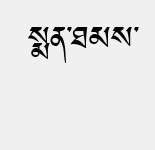སྨན་ཐམས་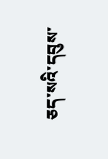ཅད་སའི་དབུས་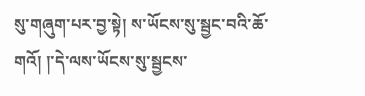སུ་གཞུག་པར་བྱ་སྟེ། ས་ཡོངས་སུ་སྦྱང་བའི་ཆོ་གའོ། །་དེ་ལས་ཡོངས་སུ་སྦྱངས་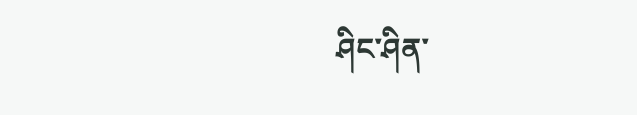ཤིང་ཤིན་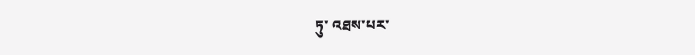ཏུ་ འཐས་པར་